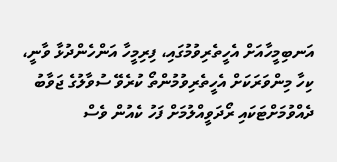އަނބިމީހާއަށް އެހީތެރިވުމުގައި، ފިރިމީހާ އަންހެންދުޅާ ވާނީ، ކިހާ މިންވަރަކަށް އެހީތެރިވުމުންތޯ ކުރެވޭ ސުވާލުގެ ޖަވާބު ދެއްވުމަށްޓަކައި ރޯދަވީއްލުމަށް ފަހު ކެއުން ވެސް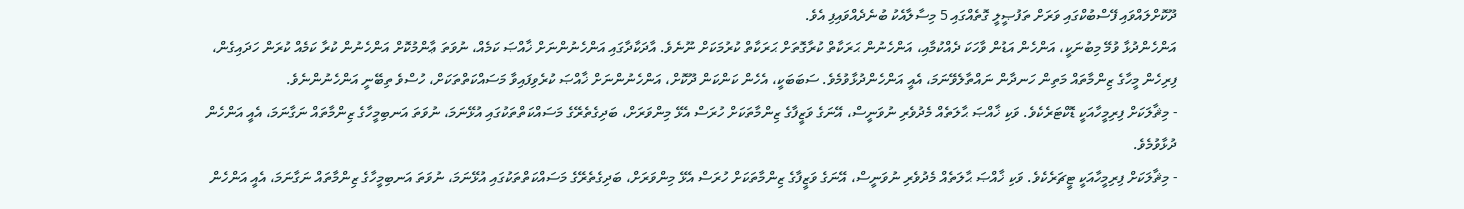ދޫކޮށްލައްވައި ފޭސްބުކްގައި ވަރަށް ތަފުޞީލީ ގޮތެއްގައި 5 މިސާލާއެކު ބުނެދެއްވައިފި އެވެ.
އަންހެންދުޅާ ވުމޭ މިބުނަކީ، އަންހެން އަޑުން ވާހަކަ ދެއްކުމާއި، އަންހެނުން ޙަރަކާތް ކުރާގޮތަށް ޙަރަކާތް ކުރުމަކަށް ނޫނެވެ. އާދަކާދާގައި އަންހެނުންނަށް ޚާއްޞަ ކަމެއް، ނުވަތަ ޢާންމުކޮށް އަންހެނުން ކުރާ ކަމެއް ކުރަން ހަދައިގެން، ފިރިހެން މީހާގެ ޒިންމާތައް މަތިން ހަނދާން ނައްތާލެވޭނަމަ، އެއީ އަންހެންދުޅާވުމެވެ. ސަބަބަކީ، އެހެން ކަންކަން ދޫކޮށް، އަންހެނުންނަށް ޚާއްޞަ ކުރެވިފައިވާ މަސައްކަތްތަކަށް، ހުސްވެ ތިބޭނީ އަންހެނުންނެވެ.
- މިޘާލަކަށް ފިރިމީހާއަކީ ޑޮކްޓަރެކެވެ. ވަކި ޚާއްޞަ ޙާލަތެއް މެދުވެރި ނުވަނީސް، އޭނަގެ ވަޒީފާގެ ޒިންމާތަކަށް ހުރަސް އެޅޭ މިންވަރަށް، ބަދިގެތެރޭގެ މަސައްކަތްތަކުގައި އުޅޭނަމަ، ނުވަތަ އަނބިމީހާގެ ޒިންމާތައް ނަގާނަމަ، އެއީ އަންހެން ދުޅާވުމެވެ.
- މިޘާލަކަށް ފިރިމީހާއަކީ ޓީޗަރެކެވެ. ވަކި ޚާއްޞަ ޙާލަތެއް މެދުވެރި ނުވަނީސް، އޭނަގެ ވަޒީފާގެ ޒިންމާތަކަށް ހުރަސް އެޅޭ މިންވަރަށް، ބަދިގެތެރޭގެ މަސައްކަތްތަކުގައި އުޅޭނަމަ، ނުވަތަ އަނބިމީހާގެ ޒިންމާތައް ނަގާނަމަ، އެއީ އަންހެން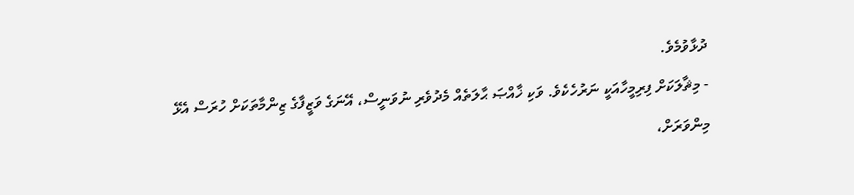ދުޅާވުމެވެ.
- މިޘާލަކަށް ފިރިމީހާއަކީ ނަރުހެކެވެ. ވަކި ޚާއްޞަ ޙާލަތެއް މެދުވެރި ނުވަނީސް، އޭނަގެ ވަޒީފާގެ ޒިންމާތަކަށް ހުރަސް އެޅޭ މިންވަރަށް،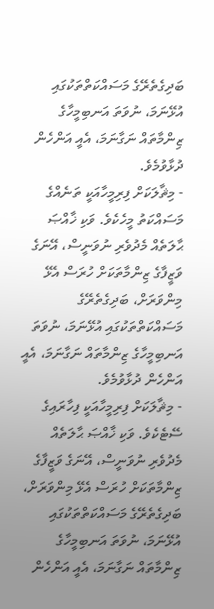ބަދިގެތެރޭގެ މަސައްކަތްތަކުގައި އުޅޭނަމަ، ނުވަތަ އަނބިމީހާގެ ޒިންމާތައް ނަގާނަމަ، އެއީ އަންހެން ދުޅާވުމެވެ.
- މިޘާލަކަށް ފިރިމީހާއަކީ ތަނެއްގެ މަސައްކަތު މީހެކެވެ. ވަކި ޚާއްޞަ ޙާލަތެއް މެދުވެރި ނުވަނީސް، އޭނަގެ ވަޒީފާގެ ޒިންމާތަކަށް ހުރަސް އެޅޭ މިންވަރަށް، ބަދިގެތެރޭގެ މަސައްކަތްތަކުގައި އުޅޭނަމަ، ނުވަތަ އަނބިމީހާގެ ޒިންމާތައް ނަގާނަމަ، އެއީ އަންހެން ދުޅާވުމެވެ.
- މިޘާލަކަށް ފިރިމީހާއަކީ ފިހާރައިގެ ސޭޓެކެވެ. ވަކި ޚާއްޞަ ޙާލަތެއް މެދުވެރި ނުވަނީސް، އޭނަގެ ވަޒީފާގެ ޒިންމާތަކަށް ހުރަސް އެޅޭ މިންވަރަށް، ބަދިގެތެރޭގެ މަސައްކަތްތަކުގައި އުޅޭނަމަ، ނުވަތަ އަނބިމީހާގެ ޒިންމާތައް ނަގާނަމަ، އެއީ އަންހެން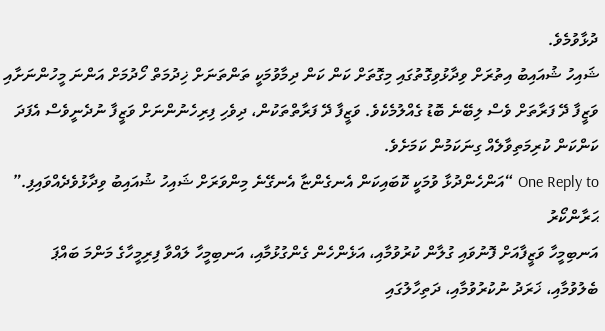ދުޅާވުމެވެ.
ޝައިހު ޝުއައިބު އިތުރަށް ވިދާޅުވިގޮތުގައި މިގޮތަށް ކަން ކަން ދިމާވުމަކީ ތަންތަނަށް ޚިދުމަތް ހޯދުމަށް އަންނަ މީހުންނަށާއި ވަޒީފާ ދޭ ފަރާތަށް ވެސް ލިބޭނެ ބޮޑު ގެއްލުމެކެވެ. ވަޒީފާ ދޭ ފަރާތްތަކުން، ދިވެހި ފިރިހެނުންނަށް ވަޒީފާ ނުދެނީވެސް އެފަދަ ކަންކަން ކުރިމަތިވާލެއް ގިނަކަމުން ކަމަށެވެ.
One Reply to “އަންހެންދުޅާ ވުމަކީ ކޮބައިކަން އެނގެންޏާ އެނގޭނެ މިންވަރަށް ޝައިހު ޝުއައިބު ވިދާޅުވެދެއްވައިފި.”
ޙަރާންކޯރު
އަނބިމީހާ ވަޒީފާއަށް ފޮނުވައި ގުލާން ކުރުވުމާއި، އަޅެންހެން ގެންގުޅުމާއި، އަނބިމީހާ ލައްވާ ފިރިމީހާގެ މަންމަ ބައްޕަ ބެލުވުމާއި، ޚަރަދު ނުކުރުވުމާއި، ދަތިހާލުގައި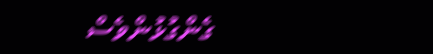ގެންގުޅުންވެސް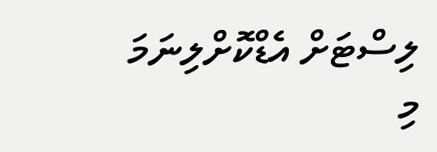ލިސްޓަށް އެޑްކޮށްލިނަމަ
މި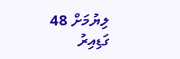ލިޔުމަށް 48 ގަޑިއިރު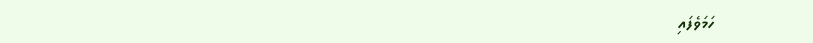ހަމަވެފައި